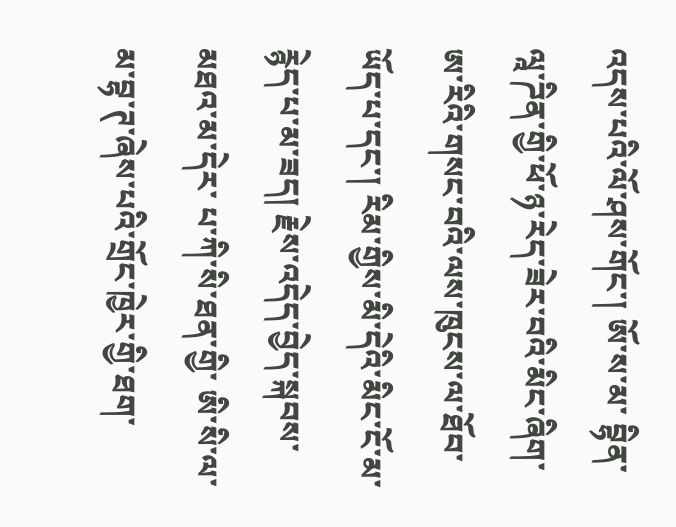འདས་པའི་ལོ་ཤས་གོང་། ཨོ་ས་མ་ བྷིན་ལཱ་ཌིན་གྱི་ཕོ་ཉ་རེད་ཟེར་བའི་མིང་ཞིག་ ཨ་རིའི་གསང་བའི་ལས་ཁུངས་ལ་ཐོབ་ཡོད་པ་དང་། རིམ་གྱིས་མི་དེའི་མིང་ངོ་མ་རྙེད་པ་མ་ཟད། རྗེས་འདེད་བྱེད་སྐབས་ མཐའ་མ་དེར་ པ་ཀི་སི་ཐན་གྱི་ ཨི་སི་ལ་མ་བྷ་ཊ་ཞེས་པའི་གྲོང་ཁྱེར་གྱི་ཐག་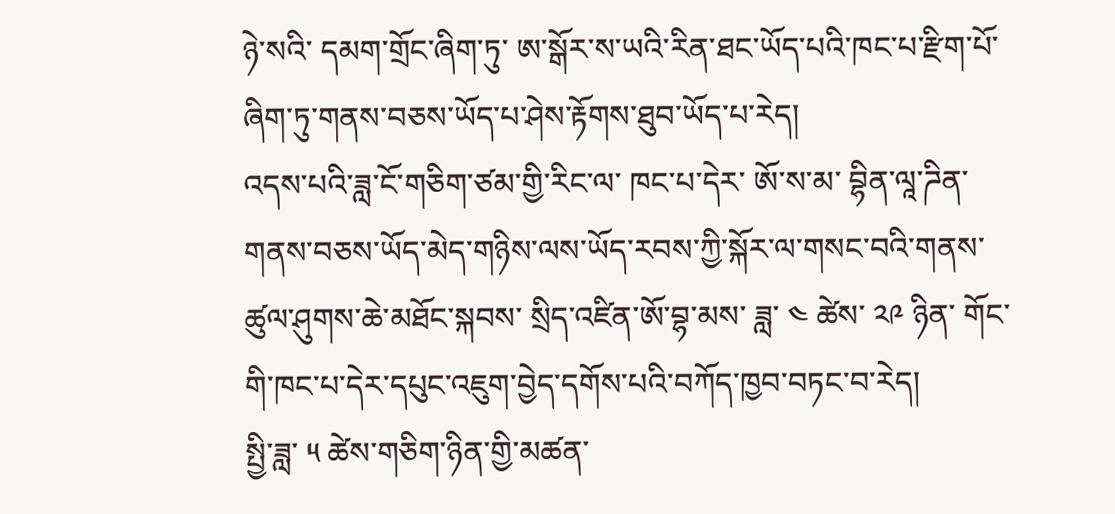ཉེ་སའི་ དམག་གྲོང་ཞིག་ཏུ་ ཨ་སྒོར་ས་ཡའི་རིན་ཐང་ཡོད་པའི་ཁང་པ་རྫིག་པོ་ཞིག་ཏུ་གནས་བཅས་ཡོད་པ་ཤེས་རྟོགས་ཐུབ་ཡོད་པ་རེད།
འདས་པའི་ཟླ་ངོ་གཅིག་ཙམ་གྱི་རིང་ལ་ ཁང་པ་དེར་ ཨོ་ས་མ་ བྷིན་ལཱ་ཌིན་གནས་བཅས་ཡོད་མེད་གཉིས་ལས་ཡོད་རབས་ཀྱི་སྐོར་ལ་གསང་བའི་གནས་ཚུལ་ཤུགས་ཆེ་མཐོང་སྐབས་ སྲིད་འཛིན་ཨོ་བྷ་མས་ ཟླ་ ༤ ཚེས་ ༢༩ ཉིན་ གོང་གི་ཁང་པ་དེར་དཔུང་འཇུག་བྱེད་དགོས་པའི་བཀོད་ཁྱབ་བཏང་བ་རེད།
སྤྱི་ཟླ་ ༥ ཚེས་གཅིག་ཉིན་གྱི་མཚན་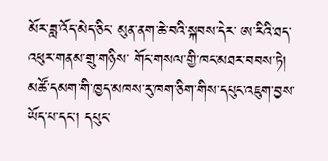མོར་ཟླ་འོད་མེད་ཅིང་ མུན་ནག་ཆེ་བའི་སྐབས་དེར་ ཨ་རིའི་ཐད་འཕུར་གནམ་གྲུ་གཉིས་ གོང་གསལ་གྱི་ཁང་མཐར་བབས་ཏེ། མཚོ་དམག་གི་ཁྱད་མཁས་རུ་ཁག་ཅིག་གིས་དཔུང་འཇུག་བྱས་ཡོད་པ་དང་། དཔུང་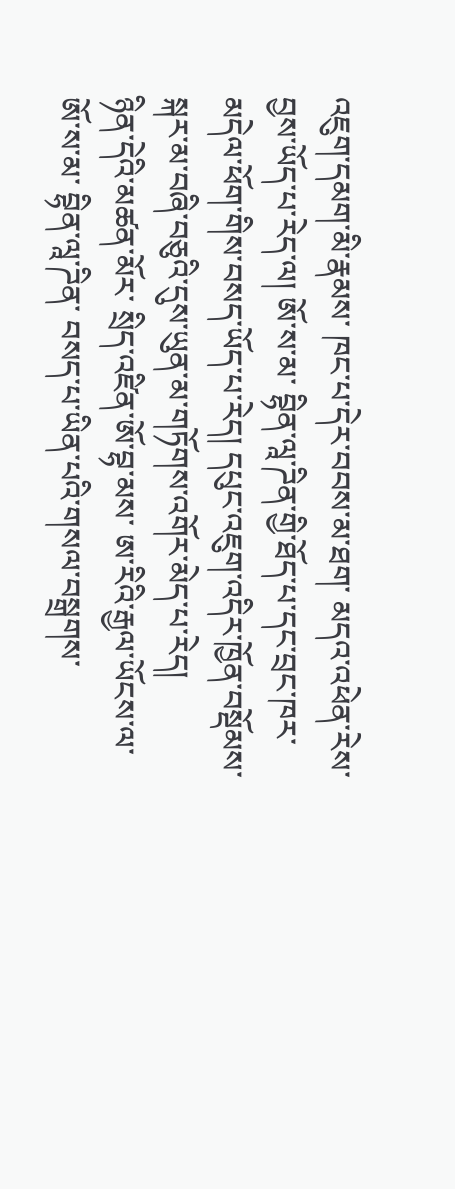འཇུག་དམག་མི་རྣམས་ ཁང་པ་དེར་བབས་མ་ཐག་ མདའ་འཕེན་རེས་བྱས་ཡོད་པ་རེད་ལ། ཨོ་ས་མ་ བྷིན་ལཱ་ཌིན་གྱི་ཐོད་པ་དང་བྲང་ཁར་མདེལ་ཕོག་གིས་བསད་ཡོད་པ་རེད། དཔུང་འཇུག་འདིར་ཁྱོན་བསྡོམས་ སྐར་མ་བཞི་བཅུའི་དུས་ཡུན་མ་གཏོགས་འགོར་མེད་པ་རེད།
ཉིན་དེའི་མཚན་མོར་ སྲིད་འཛིན་ཨོ་བྷ་མས་ ཨ་རིའི་རྒྱལ་ཡོངས་ལ་ ཨོ་ས་མ་ བྷིན་ལཱ་ཌིན་ བསད་པ་ཡིན་པའི་གསལ་བསྒྲགས་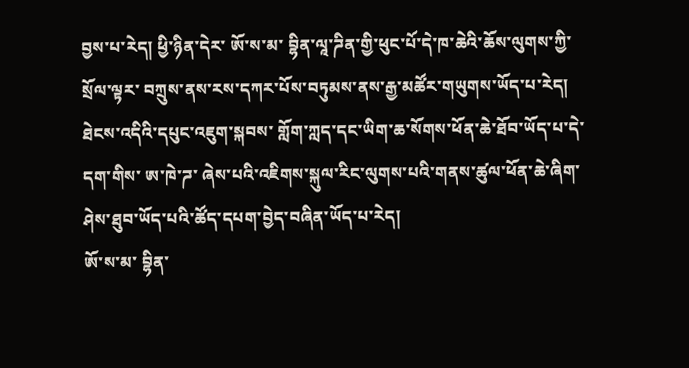བྱས་པ་རེད། ཕྱི་ཉིན་དེར་ ཨོ་ས་མ་ བྷིན་ལཱ་ཌིན་གྱི་ཕུང་པོ་དེ་ཁ་ཆེའི་ཆོས་ལུགས་ཀྱི་སྲོལ་ལྟར་ བཀྲུས་ནས་རས་དཀར་པོས་བཏུམས་ནས་རྒྱ་མཚོར་གཡུགས་ཡོད་པ་རེད།
ཐེངས་འདིའི་དཔུང་འཇུག་སྐབས་ གློག་ཀླད་དང་ཡིག་ཆ་སོགས་ཕོན་ཆེ་ཐོབ་ཡོད་པ་དེ་དག་གིས་ ཨ་ཁེ་ཌ་ ཞེས་པའི་འཇིགས་སྐུལ་རིང་ལུགས་པའི་གནས་ཚུལ་ཕོན་ཆེ་ཞིག་ཤེས་ཐུབ་ཡོད་པའི་ཚོད་དཔག་བྱེད་བཞིན་ཡོད་པ་རེད།
ཨོ་ས་མ་ བྷིན་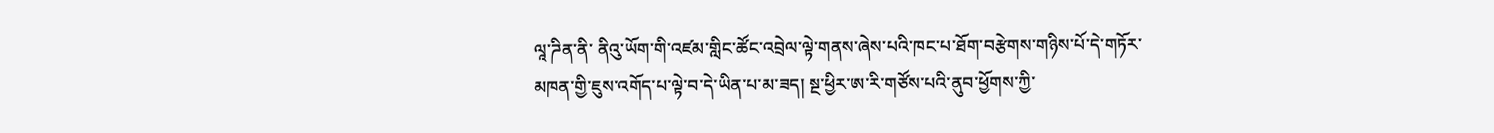ལཱ་ཌིན་ནི་ ནིའུ་ཡོག་གི་འཛམ་གླིང་ཚོང་འབྲེལ་ལྟེ་གནས་ཞེས་པའི་ཁང་པ་ཐོག་བརྩེགས་གཉིས་པོ་དེ་གཏོར་མཁན་གྱི་ཇུས་འགོད་པ་ལྟེ་བ་དེ་ཡིན་པ་མ་ཟད། སྔ་ཕྱིར་ཨ་རི་གཙོས་པའི་ནུབ་ཕྱོགས་ཀྱི་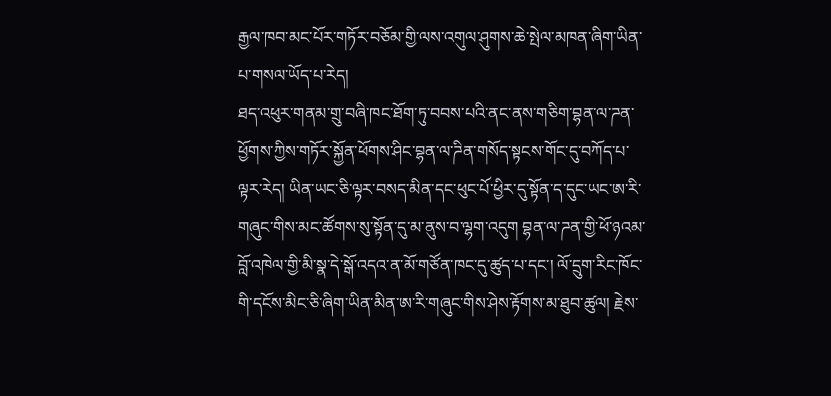རྒྱལ་ཁབ་མང་པོར་གཏོར་བཅོམ་གྱི་ལས་འགུལ་ཤུགས་ཆེ་སྤེལ་མཁན་ཞིག་ཡིན་པ་གསལ་ཡོད་པ་རེད།
ཐད་འཕུར་གནམ་གྲུ་བཞི་ཁང་ཐོག་ཏུ་བབས་པའི་ནང་ནས་གཅིག་བྷན་ལ་ཌན་ཕྱོགས་ཀྱིས་གཏོར་སྐྱོན་ཕོགས་ཤིང་བྷན་ལ་ཌིན་གསོད་སྟངས་གོང་དུ་བཀོད་པ་ལྟར་རེད། ཡིན་ཡང་ཅི་ལྟར་བསད་མིན་དང་ཕུང་པོ་ཕྱིར་དུ་སྟོན་ད་དུང་ཡང་ཨ་རི་གཞུང་གིས་མང་ཚོགས་སུ་སྟོན་དུ་མ་ནུས་བ་ལྷག་འདུག བྷན་ལ་ཌན་གྱི་ཕོ་ཉའམ་བློ་འཁེལ་གྱི་མི་སྣ་དེ་སྒོ་འདའ་ན་མོ་གཙོན་ཁང་དུ་ཚུད་པ་དང་། ལོ་དྲུག་རིང་ཁོང་གི་དངོས་མིང་ཅི་ཞིག་ཡིན་མིན་ཨ་རི་གཞུང་གིས་ཤེས་རྟོགས་མ་ཐུབ་ཚུལ། རྗེས་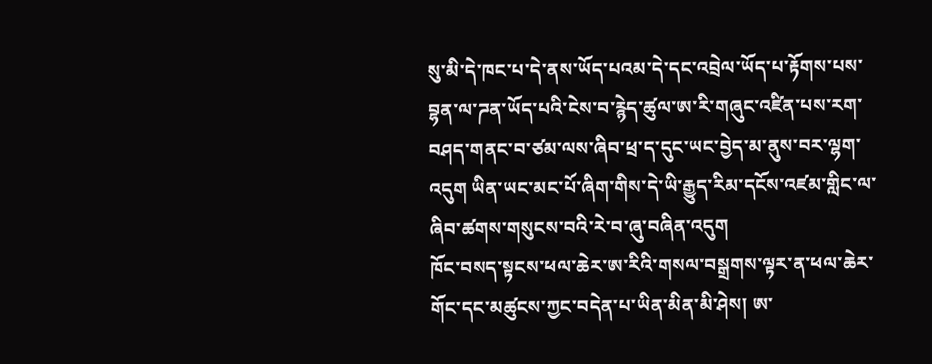སུ་མི་དེ་ཁང་པ་དེ་ནས་ཡོད་པའམ་དེ་དང་འབྲེལ་ཡོད་པ་རྟོགས་པས་བྷན་ལ་ཌན་ཡོད་པའི་ངེས་བ་རྙེད་ཚུལ་ཨ་རི་གཞུང་འཛིན་པས་རག་བཤད་གནང་བ་ཙམ་ལས་ཞིབ་ཕྲ་ད་དུང་ཡང་བྱེད་མ་ནུས་བར་ལྷག་འདུག ཡིན་ཡང་མང་པོ་ཞིག་གིས་དེ་ཡི་རྒྱུད་རིམ་དངོས་འཛམ་གླིང་ལ་ཞིབ་ཚགས་གསུངས་བའི་རེ་བ་ཞུ་བཞིན་འདུག
ཁོང་བསད་སྟངས་ཕལ་ཆེར་ཨ་རིའི་གསལ་བསྒྲགས་ལྟར་ན་ཕལ་ཆེར་གོང་དང་མཚུངས་ཀྱང་བདེན་པ་ཡིན་མིན་མི་ཤེས། ཨ་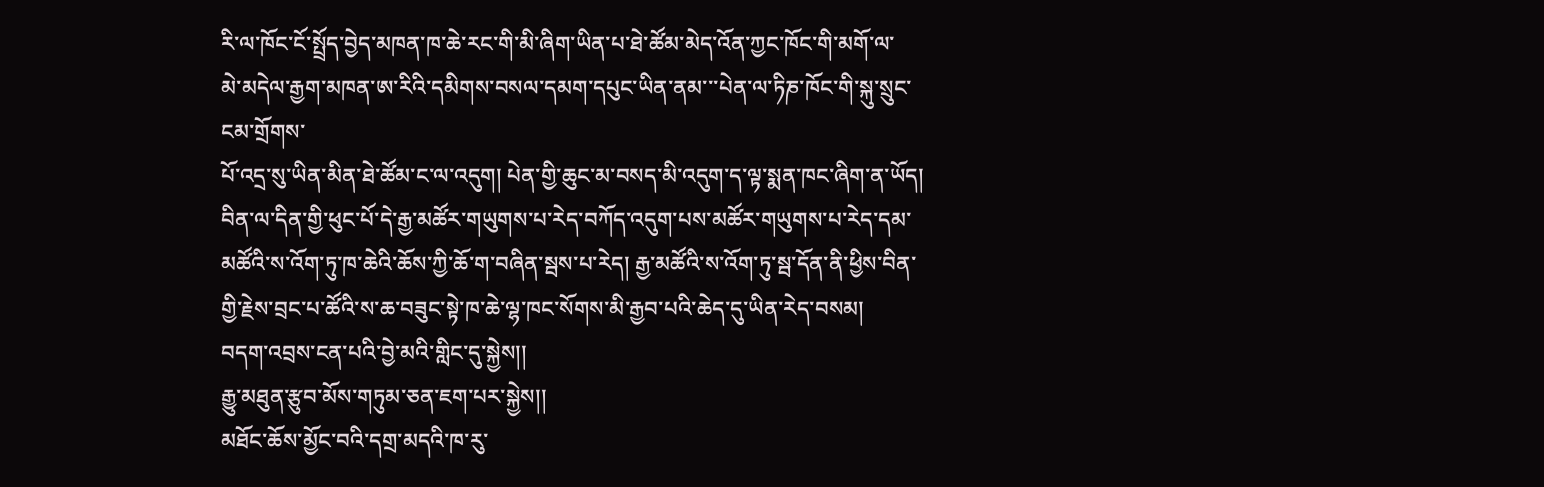རི་ལ་ཁོང་ངོ་སྤྲོད་བྱེད་མཁན་ཁ་ཆེ་རང་གི་མི་ཞིག་ཡིན་པ་ཐེ་ཚོམ་མེད་འོན་ཀྱང་ཁོང་གི་མགོ་ལ་
མེ་མདེལ་རྒྱག་མཁན་ཨ་རིའི་དམིགས་བསལ་དམག་དཔུང་ཡིན་ནམ་་་པེན་ལ་ཏིཎ་ཁོང་གི་སྐུ་སྲུང་ངམ་གྲོགས་
པོ་འདྲ་སུ་ཡིན་མིན་ཐེ་ཚོམ་ང་ལ་འདུག། པེན་གྱི་ཆུང་མ་བསད་མི་འདུག་ད་ལྟ་སྨན་ཁང་ཞིག་ན་ཡོད།
བིན་ལ་དིན་གྱི་ཕུང་པོ་དེ་རྒྱ་མཚོར་གཡུགས་པ་རེད་བཀོད་འདུག་པས་མཚོར་གཡུགས་པ་རེད་དམ་མཚོའི་ས་འོག་ཏུ་ཁ་ཆེའི་ཆོས་ཀྱི་ཆོ་ག་བཞིན་སྦས་པ་རེད། རྒྱ་མཚོའི་ས་འོག་ཏུ་སྦ་དོན་ནི་ཕྱིས་བིན་གྱི་རྗེས་བྲང་པ་ཚོའི་ས་ཆ་བཟུང་སྟེ་ཁ་ཆེ་ལྷ་ཁང་སོགས་མི་རྒྱབ་པའི་ཆེད་དུ་ཡིན་རེད་བསམ།
བདག་འབྲས་ངན་པའི་བྱེ་མའི་གླིང་དུ་སྐྱེས།།
རྒྱུ་མཐུན་རྩུབ་མོས་གཏུམ་ཅན་ཇག་པར་སྐྱེས།།
མཐོང་ཆོས་མྱོང་བའི་དགྲ་མདའི་ཁ་རུ་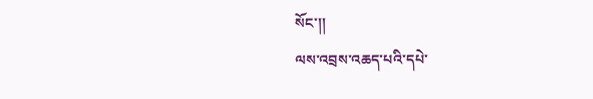སོང་།།
ལས་འབྲས་འཆད་པའི་དཔེ་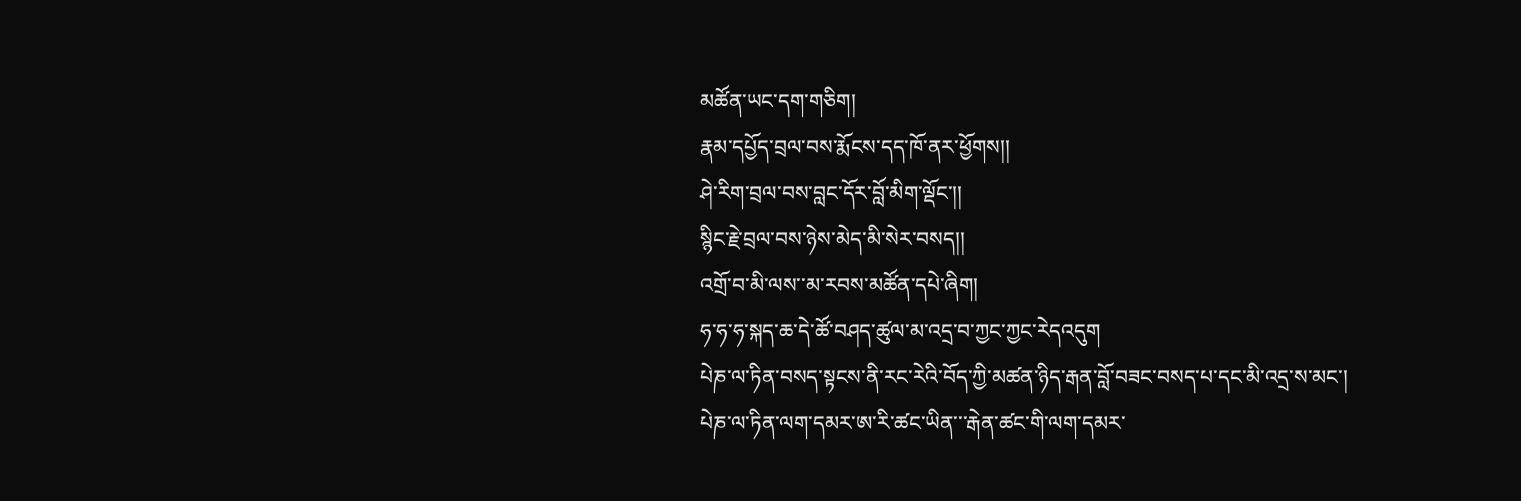མཚོན་ཡང་དག་གཅིག།
རྣམ་དཔྱོད་བྲལ་བས་རྨོངས་དད་ཁོ་ནར་ཕྱོགས།།
ཤེ་རིག་བྲལ་བས་བླང་དོར་བློ་མིག་ལྡོང་།།
སྙིང་རྗེ་བྲལ་བས་ཉེས་མེད་མི་སེར་བསད།།
འགྲོ་བ་མི་ལས་་མ་རབས་མཚོན་དཔེ་ཞིག།
ཧ་ཧ་ཧ་སྐད་ཆ་དེ་ཚོ་བཤད་ཚུལ་མ་འདྲ་བ་ཀྱང་ཀྱང་རེདའདུག
པེཎ་ལ་ཏིན་བསད་སྟངས་ནི་རང་རེའི་བོད་ཀྱི་མཚན་ཉིད་རྒན་བློ་བཟང་བསད་པ་དང་མི་འདྲ་ས་མང་།
པེཎ་ལ་ཏིན་ལག་དམར་ཨ་རི་ཚང་ཡིན་་་རྒེན་ཚང་གི་ལག་དམར་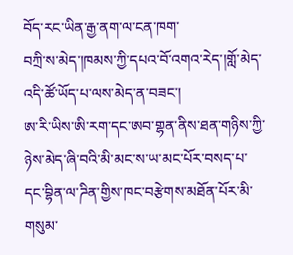བོད་རང་ཡིན་རྒྱ་ནག་ལ་ངན་ཁག་
བཀྲི་ས་མེད་།ཁམས་ཀྱི་དཔའ་བོ་འགའ་རེད་།གློ་མེད་འདི་ཚོ་ཡོད་པ་ལས་མེད་ན་བཟང་།
ཨ་རི་ཡིས་ཨི་རག་དང་ཨབ་གྷན་ནིས་ཐན་གཉིས་ཀྱི་ཉེས་མེད་ཞི་བའི་མི་མང་ས་ཡ་མང་པོར་བསད་པ་དང་བྷིན་ལ་ཌིན་གྱིས་ཁང་བརྩེགས་མཐོན་པོར་མི་གསུམ་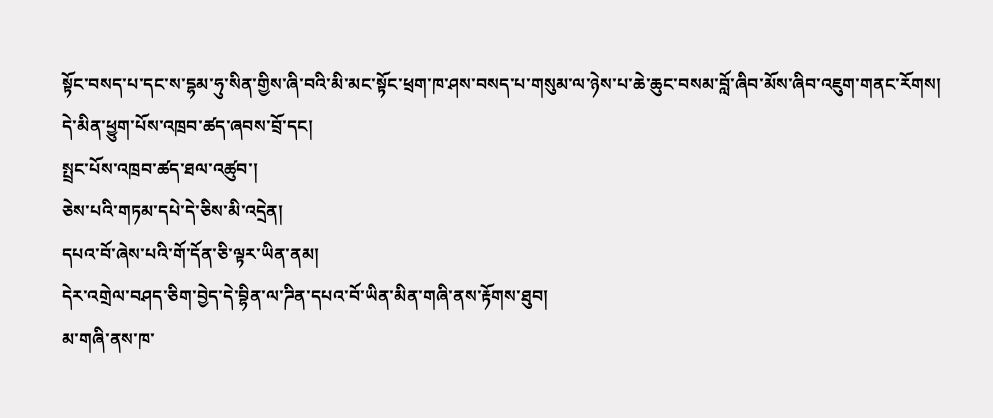སྟོང་བསད་པ་དང་ས་དྷམ་ཧུ་སིན་གྱིས་ཞི་བའི་མི་མང་སྟོང་ཕྲག་ཁ་ཤས་བསད་པ་གསུམ་ལ་ཉེས་པ་ཆེ་ཆུང་བསམ་བློ་ཞིབ་མོས་ཞིབ་འཇུག་གནང་རོགས།
དེ་མིན་ཕྱུག་པོས་འཁྲབ་ཚད་ཞབས་བྲོ་དང།
སྤྲང་པོས་འཁྲབ་ཚད་ཐལ་འཚུབ་།
ཅེས་པའི་གཏམ་དཔེ་དེ་ཅིས་མི་འདྲེན།
དཔའ་བོ་ཞེས་པའི་གོ་དོན་ཅི་ལྟར་ཡིན་ནམ།
དེར་འགྲེལ་བཤད་ཅིག་བྱེད་དེ་བྷིན་ལ་ཌིན་དཔའ་བོ་ཡིན་མིན་གཞི་ནས་རྟོགས་ཐུབ།
མ་གཞི་ནས་ཁ་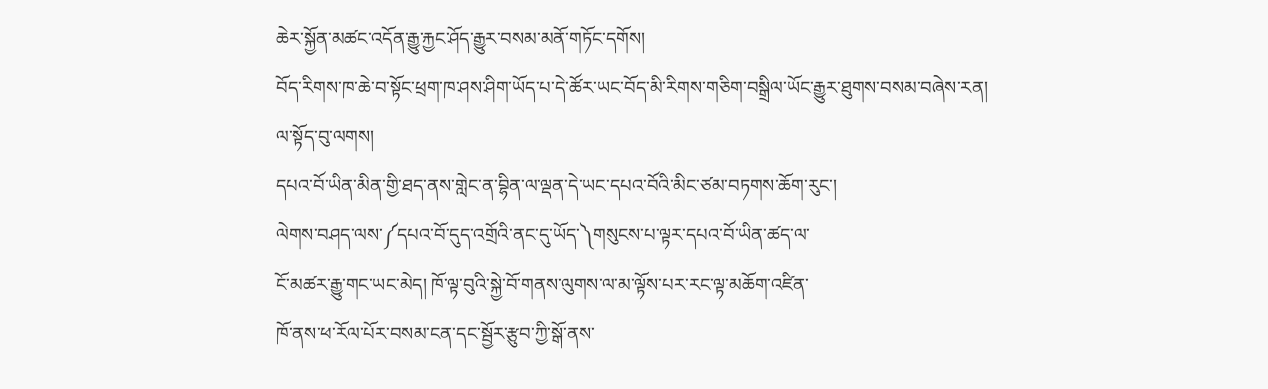ཆེར་སྐྱོན་མཚང་འདོན་རྒྱུ་རྐྱང་ཤོད་རྒྱུར་བསམ་མནོ་གཏོང་དགོས།
བོད་རིགས་ཁ་ཆེ་བ་སྟོང་ཕྲག་ཁ་ཤས་ཤིག་ཡོད་པ་དེ་ཚོར་ཡང་བོད་མི་རིགས་གཅིག་བསྒྲིལ་ཡོང་རྒྱུར་ཐུགས་བསམ་བཞེས་རན།
ལ་སྟོད་བུ་ལགས།
དཔའ་བོ་ཡིན་མིན་གྱི་ཐད་ནས་གླེང་ན་བྷིན་ལ་ལྡན་དེ་ཡང་དཔའ་བོའི་མིང་ཙམ་བཏགས་ཆོག་རུང་།
ལེགས་བཤད་ལས་༼དཔའ་བོ་དུད་འགྲོའི་ནང་དུ་ཡོད་༽གསུངས་པ་ལྟར་དཔའ་བོ་ཡིན་ཚད་ལ་
ངོ་མཚར་རྒྱུ་གང་ཡང་མེད། ཁོ་ལྟ་བུའི་སྐྱེ་བོ་གནས་ལུགས་ལ་མ་ལྟོས་པར་རང་ལྟ་མཆོག་འཛིན་
ཁོ་ནས་ཕ་རོལ་པོར་བསམ་ངན་དང་སྦྱོར་རྩུབ་ཀྱི་སྒོ་ནས་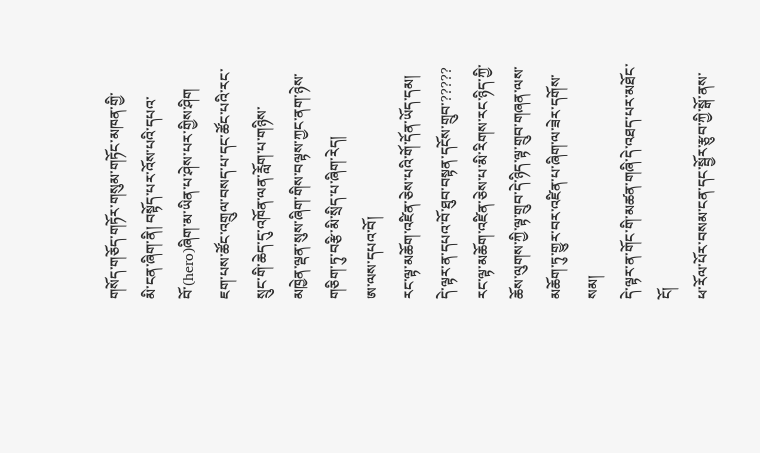གསོད་གཅོད་གཏོར་གསུམ་གཏོང་མཁན་གྱི་
མི་ངན་ཞིག་ནི། བསྟོད་པར་འོས་པའི་དཔའ་བོ་(hero)ཞིག་མ་ཡིན་པ་ཤེས་པར་གྱིས་ཤིག
ཇག་པས་ཚོང་འགྲུལ་བསད་པ་དང་ཚོང་པའི་རང་སྲུང་གི་ཆེད་དུ་འཁོན་ལན་རློག་པ་གཉིས་
མཁྱེན་ལྡན་སུས་ཞིག་གིས་བལྟས་ཀྱང་ནག་ཉེས་གཅིག་ཏུ་བརྩི་མི་སྲིད་པ་ཞིག་རེད།
ཨ་ལས་དཔའ་བོ།
རང་ལྟ་མཆོག་འཛིན་ཅེས་པའི་གོ་དོན་ཡོད་དམ།
དེ་ལྟར་ན་དཔའ་བོ་ཐུབ་བསྟན་དངོས་གྲུབ་?????
རང་ལྟ་མཆོག་འཛིན་ཅེས་པ་མི་རིགས་རང་ཉིད་ཀྱི་ཆོས་ལུགས་ཀྱི་ལྟ་གྲུབ་དེ་ཉིད་ལྟ་གྲུབ་གཞན་ལས་མཆོག་ཏུ་གྱུར་བར་འཛིན་པ་ཞིག་ལ་ཟེར་དགོས་སམ།
དེ་ལྟར་ན་གོང་གི་མཚན་གཞི་དེ་འཐད་པར་མཐོང་ངོ།
ཕ་རོལ་པོར་བསམ་ངན་དང་སྦྱོར་རྩུབ་ཀྱི་སྒོ་ནས་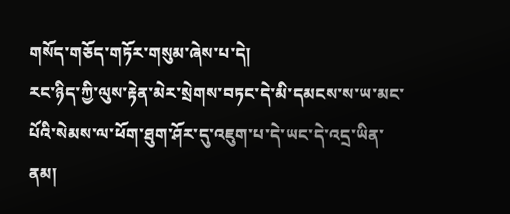གསོད་གཅོད་གཏོར་གསུམ་ཞེས་པ་དེ།
རང་ཉིད་ཀྱི་ལུས་རྟེན་མེར་སྲེགས་བཏང་དེ་མི་དམངས་ས་ཡ་མང་པོའི་སེམས་ལ་ཕོག་ཐུག་ཤོར་དུ་འཇུག་པ་དེ་ཡང་དེ་འདྲ་ཡིན་ནམ།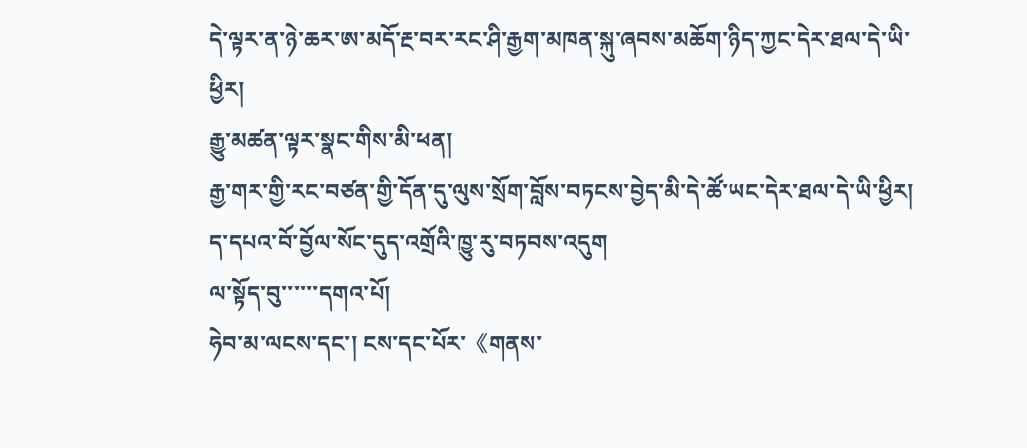དེ་ལྟར་ན་ཉེ་ཆར་ཨ་མདོ་རྔ་བར་རང་ཤི་རྒྱག་མཁན་སྐུ་ཞབས་མཆོག་ཉིད་ཀྱང་དེར་ཐལ་དེ་ཡི་ཕྱིར།
རྒྱུ་མཚན་ལྟར་སྣང་གིས་མི་ཕན།
རྒྱ་གར་གྱི་རང་བཙན་གྱི་དོན་དུ་ལུས་སྲོག་བློས་བཏངས་བྱེད་མི་དེ་ཚོ་ཡང་དེར་ཐལ་དེ་ཡི་ཕྱིར།
ད་དཔའ་བོ་བྱོལ་སོང་དུད་འགྲོའི་ཁྱུ་རུ་བཏབས་འདུག
ལ་སྟོད་བུ་་་་་་དགའ་པོ།
ཧེབ་མ་ལངས་དང་། ངས་དང་པོར་《གནས་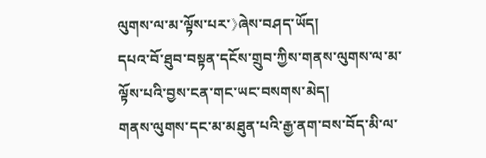ལུགས་ལ་མ་ལྟོས་པར་》ཞེས་བཤད་ཡོད།
དཔའ་བོ་ཐུབ་བསྟན་དངོས་གྲུབ་ཀྱིས་གནས་ལུགས་ལ་མ་ལྟོས་པའི་བྱས་ངན་གང་ཡང་བསགས་མེད།
གནས་ལུགས་དང་མ་མཐུན་པའི་རྒྱ་ནག་བས་བོད་མི་ལ་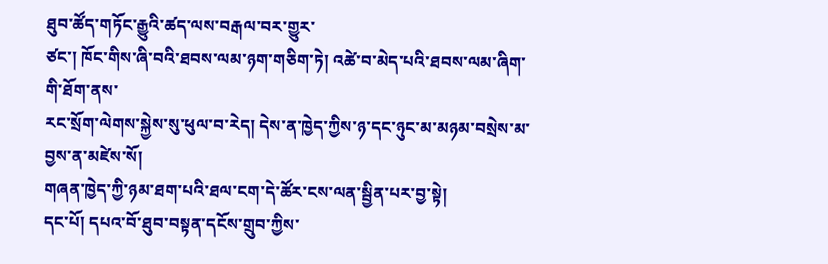ཐུབ་ཚོད་གཏོང་རྒྱུའི་ཚད་ལས་བརྒལ་བར་གྱུར་
ཙང་། ཁོང་གིས་ཞི་བའི་ཐབས་ལམ་ཉག་གཅིག་ཏེ། འཚེ་བ་མེད་པའི་ཐབས་ལམ་ཞིག་གི་ཐོག་ནས་
རང་སྲོག་ལེགས་སྐྱེས་སུ་ཕུལ་བ་རེད། དེས་ན་ཁྱེད་ཀྱིས་ཉ་དང་ཉུང་མ་མཉམ་བསྲེས་མ་བྱས་ན་མཛེས་སོ།
གཞན་ཁྱེད་ཀྱི་ཉམ་ཐག་པའི་ཐལ་ངག་དེ་ཚོར་ངས་ལན་སྦྱིན་པར་བྱ་སྟེ།
དང་པོ། དཔའ་བོ་ཐུབ་བསྟན་དངོས་གྲུབ་ཀྱིས་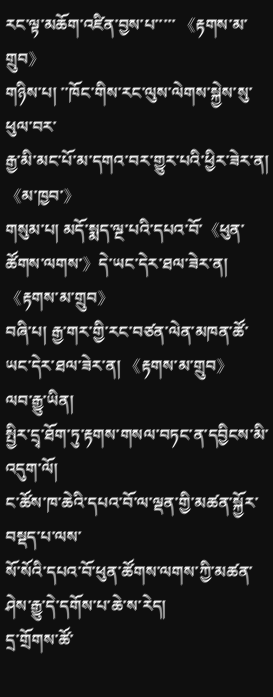རང་ལྟ་མཆོག་འཛིན་བྱས་པ་་་་་ 《རྟགས་མ་གྲུབ》
གཉིས་པ། ་་ཁོང་གིས་རང་ལུས་ལེགས་སྐྱེས་སུ་ཕུལ་བར་
རྒྱ་མི་མང་པོ་མ་དགའ་བར་གྱུར་པའི་ཕྱིར་ཟེར་ན། 《མ་ཁྱབ་》
གསུམ་པ། མདོ་སྨད་ལྔ་པའི་དཔའ་བོ་《ཕུན་ཚོགས་ལགས་》དེ་ཡང་དེར་ཐལ་ཟེར་ན། 《རྟགས་མ་གྲུབ》
བཞི་པ། རྒྱ་གར་གྱི་རང་བཙན་ལེན་མཁན་ཚོ་ཡང་དེར་ཐལ་ཟེར་ན། 《རྟགས་མ་གྲུབ》
ལབ་རྒྱུ་ཡིན།
སྤྱིར་དྲྭ་ཐོག་ཏུ་རྟགས་གསལ་བཏང་ན་དབྱིངས་མི་འདུག་ལོ།
ང་ཚོས་ཁ་ཆེའི་དཔའ་བོ་ལ་ལྡན་གྱི་མཚན་སྐྱོར་བསྡད་པ་ལས་
སོ་སོའི་དཔའ་བོ་ཕུན་ཚོགས་ལགས་ཀྱི་མཚན་ཤེས་རྒྱུ་དེ་དགོས་པ་ཆེ་ས་རེད།
དྲ་གྲོགས་ཚོ་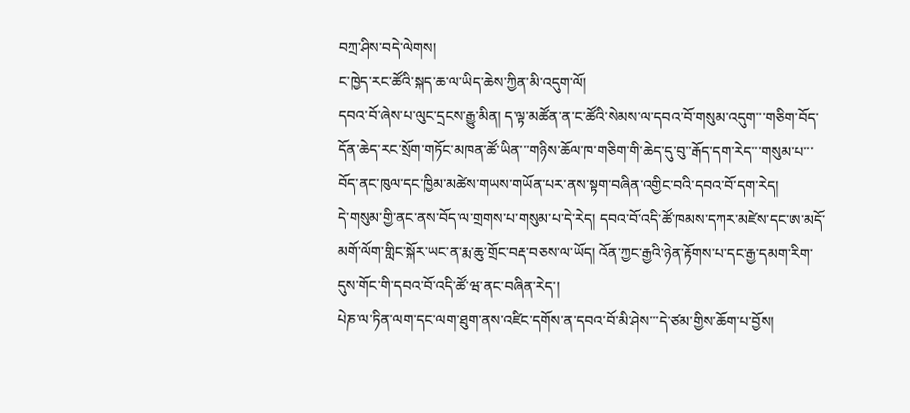བཀྲ་ཤིས་བདེ་ལེགས།
ང་ཁྱེད་རང་ཚོའི་སྐད་ཆ་ལ་ཡིད་ཆེས་ཀྱིན་མི་འདུག་ལོ།
དབའ་བོ་ཞེས་པ་ལུང་དྲངས་རྒྱུ་མིན། ད་ལྟ་མཚོན་ན་ང་ཚོའི་སེམས་ལ་དབའ་བོ་གསུམ་འདུག་་་གཅིག་བོད་
དོན་ཆེད་རང་སྲོག་གཏོང་མཁན་ཚོ་ཡིན་་་གཉིས་ཆོལ་ཁ་གཅིག་གི་ཆེད་དུ་བུ་་རྒོད་དག་རེད་་་གསུམ་པ་་་
བོད་ནང་ཁུལ་དང་ཁྱིམ་མཚེས་གཡས་གཡོན་པར་ནས་སྟག་བཞིན་འགྱིང་བའི་དབའ་བོ་དག་རེད།
དེ་གསུམ་གྱི་ནང་ནས་བོད་ལ་གྲགས་པ་གསུམ་པ་དེ་རེད། དབའ་བོ་འདི་ཚོ་ཁམས་དཀར་མཛེས་དང་ཨ་མདོ་
མགོ་ལོག་གླིང་སྐོར་ཡང་ན་རྨ་ཆུ་གྲོང་བརྡ་བཅས་ལ་ཡོད། འོན་ཀྱང་རྒྱའི་ཉེན་རྟོགས་པ་དང་རྒྱ་དམག་རིག་
དུས་གོང་གི་དབའ་བོ་འདི་ཚོ་ཝ་ནང་བཞིན་རེད་།
པེཎ་ལ་ཏིན་ལག་དང་ལག་ཐུག་ནས་འཛིང་དགོས་ན་དབའ་བོ་མི་ཤེས་་་དེ་ཙམ་གྱིས་ཆོག་པ་བྱོས།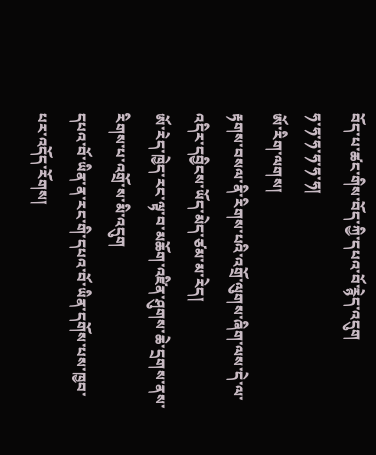བོད་པ་ཚང་གིས་བོད་ཀྱི་དཔའ་བོ་རྙེད་འདུག
ཧ་ཧ་ཧ་ཧ་ཧ་ཧ།
ཨོ་རིག་ལགས།
རྟགས་བསལ་ནི་རིགས་པའི་འགྲོ་ལུགས་ཞིག་ལས་དེ་ལ་འདིར་དབྱིངས་ཡོད་མེད་ཙམ་མ་རེད།
ཨོ་རེད་ཁྱེད་རང་ལྟ་བ་མཆོག་འཛིན་ཤུགས་ཆེ་དྲགས་ནས་རིགས་པ་འགྲོ་ས་མི་འདུག
དཔའ་བོ་ཡིན་ན་རང་གི་དཔའ་བོ་ཡིན་དགོས་པས་ཁྱབ་པར་འདོད་རོགས།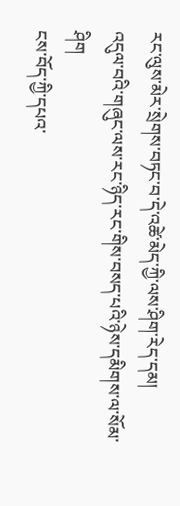རང་ལུས་མེར་སྲེགས་བཏང་བ་དེ་འཚེ་མེད་ཀྱི་ལས་ཤིག་རེད་དམ།
འདུལ་བའི་གཞུང་ལས་རང་ཉིད་རང་གིས་བསད་པའི་ཉེས་དམིགས་ལ་སོམ་ཤིག
ངས་བོད་ཀྱི་དཔའ་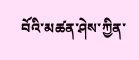བོའི་མཚན་ཤེས་ཀྱིན་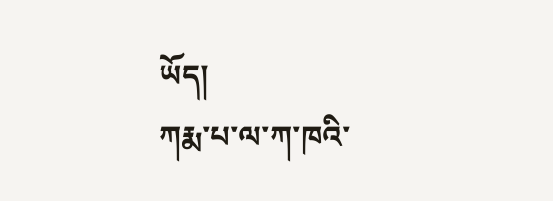ཡོད།
ཀརྨ་པ་ལ་ཀ་ཁའི་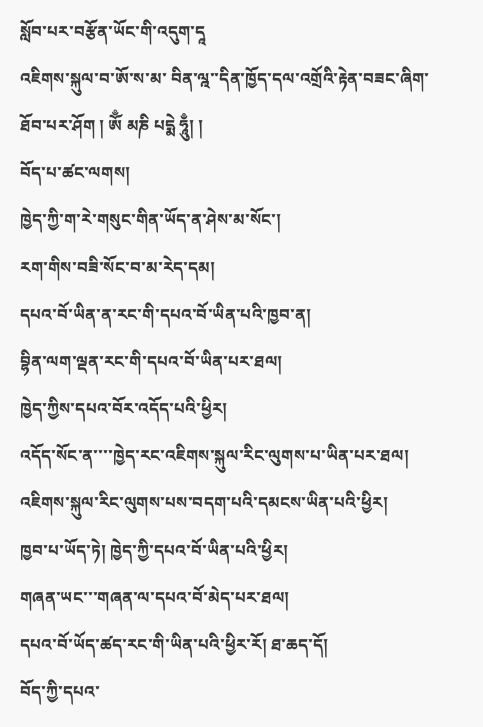སློབ་པར་བརྩོན་ཡོང་གི་འདུག་དཱ
འཇིགས་སྐུལ་བ་ཨོ་ས་མ་ བིན་ལྰ་་དིན་ཁྱོད་དལ་འགྲོའི་རྟེན་བཟང་ཞིག་ཐོབ་པར་ཤོག ། ཨོྃ མཎི པདྨེ ཧཱུྃ། །
བོད་པ་ཚང་ལགས།
ཁྱེད་ཀྱི་ག་རེ་གསུང་གིན་ཡོད་ན་ཤེས་མ་སོང་།
རག་གིས་བཟི་སོང་བ་མ་རེད་དམ།
དཔའ་བོ་ཡིན་ན་རང་གི་དཔའ་བོ་ཡིན་པའི་ཁྱབ་ན།
བྷིན་ལག་ལྡན་རང་གི་དཔའ་བོ་ཡིན་པར་ཐལ།
ཁྱེད་ཀྱིས་དཔའ་བོར་འདོད་པའི་ཕྱིར།
འདོད་སོང་ན་་་་ཁྱེད་རང་འཇིགས་སྐུལ་རིང་ལུགས་པ་ཡིན་པར་ཐལ།
འཇིགས་སྐུལ་རིང་ལུགས་པས་བདག་པའི་དམངས་ཡིན་པའི་ཕྱིར།
ཁྱབ་པ་ཡོད་ཏེ། ཁྱེད་ཀྱི་དཔའ་བོ་ཡིན་པའི་ཕྱིར།
གཞན་ཡང་་་གཞན་ལ་དཔའ་བོ་མེད་པར་ཐལ།
དཔའ་བོ་ཡོད་ཚད་རང་གི་ཡིན་པའི་ཕྱིར་རོ། ཐ་ཆད་དོ།
བོད་ཀྱི་དཔའ་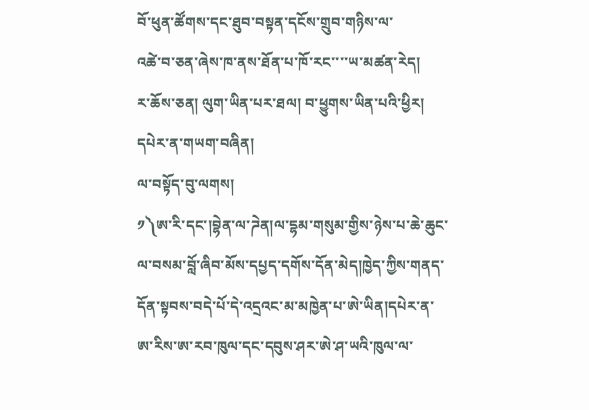བོ་ཕུན་ཚོགས་དང་ཐུབ་བསྟན་དངོས་གྲུབ་གཉིས་ལ་
འཚེ་བ་ཅན་ཞེས་ཁ་ནས་ཐོན་པ་ཁོ་རང་་་་ཡ་མཚན་རེད།
ར་ཆོས་ཅན། ལུག་ཡིན་པར་ཐལ། བ་ཕྱུགས་ཡིན་པའི་ཕྱིར། དཔེར་ན་གཡག་བཞིན།
ལ་བསྟོད་བུ་ལགས།
༡༽ཨ་རི་དང་།བྷེན་ལ་ཌེན།ལ་དྷམ་གསུམ་གྱིས་ཉེས་པ་ཆེ་ཆུང་ལ་བསམ་བློ་ཞིབ་མོས་དཔྱད་དགོས་དོན་མེད།ཁྱེད་ཀྱིས་གནད་དོན་སྟབས་བདེ་པོ་དེ་འདྲའང་མ་མཁྱེན་པ་ཨེ་ཡིན།དཔེར་ན་ཨ་རིས་ཨ་རབ་ཁུལ་དང་དབུས་ཤར་ཨེ་ཤ་ཡའི་ཁུལ་ལ་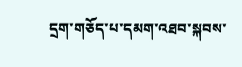དྲག་གཅོད་པ་དམག་འཐབ་སྐབས་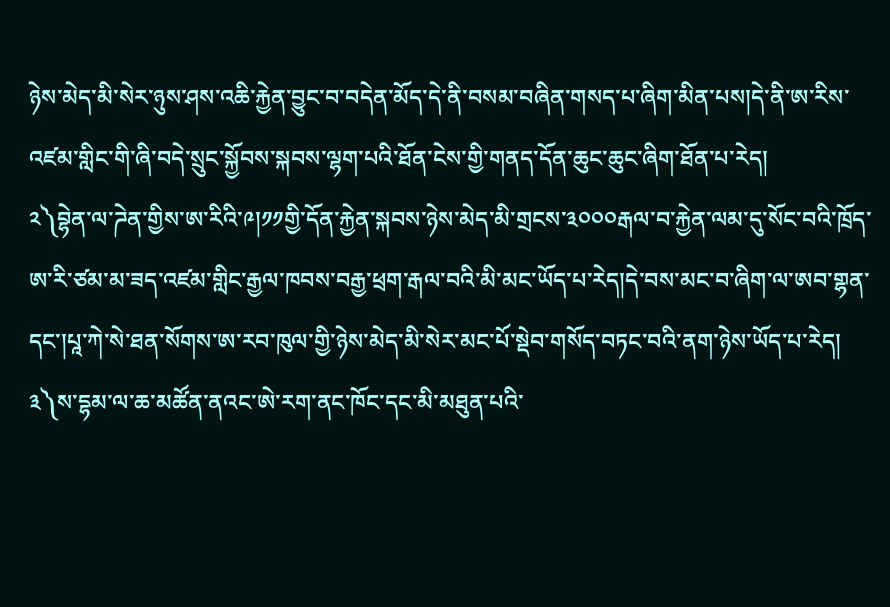ཉེས་མེད་མི་སེར་ཉུས་ཤས་འཆི་རྐྱེན་བྱུང་བ་བདེན་མོད་དེ་ནི་བསམ་བཞིན་གསད་པ་ཞིག་མིན་པས།དེ་ནི་ཨ་རིས་འཛམ་གླིང་གི་ཞི་བདེ་སྲུང་སྐྱོབས་སྐབས་ལྷག་པའི་ཐོན་ངེས་གྱི་གནད་དོན་ཆུང་ཆུང་ཞིག་ཐོན་པ་རེད།
༢༽བྷེན་ལ་ཌེན་གྱིས་ཨ་རིའི་༩།༡༡གྱི་དོན་རྐྱེན་སྐབས་ཉེས་མེད་མི་གྲངས་༣༠༠༠རྒལ་བ་རྐྱེན་ལམ་དུ་སོང་བའི་ཁྲོད་ཨ་རི་ཙམ་མ་ཟད་འཛམ་གླིང་རྒྱལ་ཁབས་བརྒྱ་ཕྲག་རྒལ་བའི་མི་མང་ཡོད་པ་རེད།དེ་བས་མང་བ་ཞིག་ལ་ཨབ་གྷན་དང་།པཱ་ཀེ་སེ་ཐན་སོགས་ཨ་རབ་ཁུལ་གྱི་ཉེས་མེད་མི་སེར་མང་པོ་སྡེབ་གསོད་བཏང་བའི་ནག་ཉེས་ཡོད་པ་རེད།
༣༽ས་དྷམ་ལ་ཆ་མཚོན་ནའང་ཨེ་རག་ནང་ཁོང་དང་མི་མཐུན་པའི་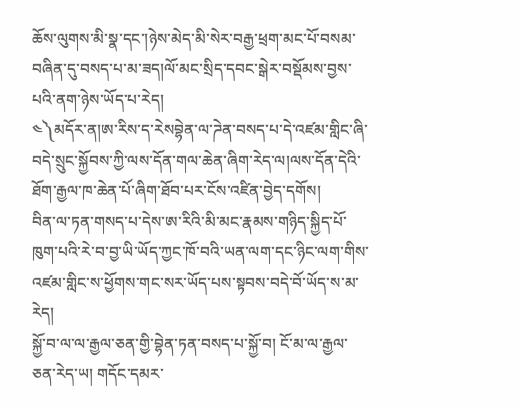ཆོས་ལུགས་མི་སྣ་དང་།ཉེས་མེད་མི་སེར་བརྒྱ་ཕྲག་མང་པོ་བསམ་བཞིན་དུ་བསད་པ་མ་ཟད།ལོ་མང་སྲིད་དབང་སྒེར་བསྡོམས་བྱས་པའི་ནག་ཉེས་ཡོད་པ་རེད།
༤༽མདོར་ན།ཨ་རིས་ད་རེསབྷེན་ལ་ཌེན་བསད་པ་དེ་འཛམ་གླིང་ཞི་བདེ་སྲུང་སྐྱོབས་ཀྱི་ལས་དོན་གལ་ཆེན་ཞིག་རེད་ལ།ལས་དོན་དེའི་ཐོག་རྒྱལ་ཁ་ཆེན་པོ་ཞིག་ཐོབ་པར་ངོས་འཛིན་བྱེད་དགོས།
བིན་ལ་ཏན་གསད་པ་དེས་ཨ་རིའི་མི་མང་རྣམས་གཉིད་སྐྱིད་པོ་ཁུག་པའི་རེ་བ་བྱ་ཡི་ཡོད་ཀྱང་ཁོ་བའི་ཡན་ལག་དང་ཉིང་ལག་གིས་འཛམ་གླིང་ས་ཕྱོགས་གང་སར་ཡོད་པས་སྟབས་བདེ་བོ་ཡོད་ས་མ་རེད།
སྐྱོ་བ་ལ་ལ་རྒྱལ་ཅན་གྱི་བྷེན་ཏན་བསད་པ་སྐྱོ་བ། ངོ་མ་ལ་རྒྱལ་ཅན་རེད་ཡ། གདོང་དམར་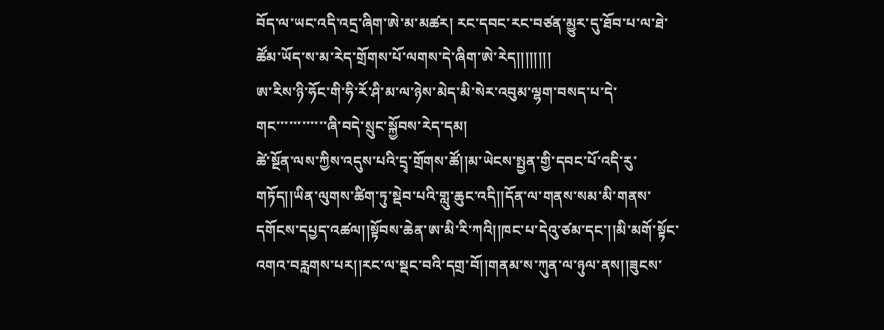བོད་ལ་ཡང་འདི་འདྲ་ཞིག་ཨེ་མ་མཚར། རང་དབང་རང་བཙན་མྱུར་དུ་ཐོབ་པ་ལ་ཐེ་ཚོམ་ཡོད་ས་མ་རེད་གྲོགས་པོ་ལགས་དེ་ཞིག་ཨེ་རེད།།།།།།།།
ཨ་རིས་ཉི་ཧོང་གི་ཧི་རོ་ཤི་མ་ལ་ཉེས་མེད་མི་སེར་འབུམ་ལྷག་བསད་པ་དེ་གང་་་་་་་་་་་་ཞི་བདེ་སྲུང་སྐྱོབས་རེད་དམ།
ཚེ་སྔོན་ལས་ཀྱིས་འདུས་པའི་དྲྭ་གྲོགས་ཚོ།།མ་ཡེངས་སྤྱན་གྱི་དབང་པོ་འདི་རུ་གཏོད།།ཡིན་ལུགས་ཚིག་ཏུ་སྡེབ་པའི་གླུ་ཆུང་འདི།།དོན་ལ་གནས་སམ་མི་གནས་དགོངས་དཔྱད་འཚལ།།སྟོབས་ཆེན་ཨ་མི་རི་ཀའི།།ཁང་པ་དེའུ་ཙམ་དང་།།མི་མགོ་སྟོང་འགའ་བརླགས་པར།།རང་ལ་སྡང་བའི་དགྲ་བོ།།གནམ་ས་ཀུན་ལ་ཉུལ་ནས།།ཟུངས་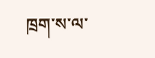ཁྲག་ས་ལ་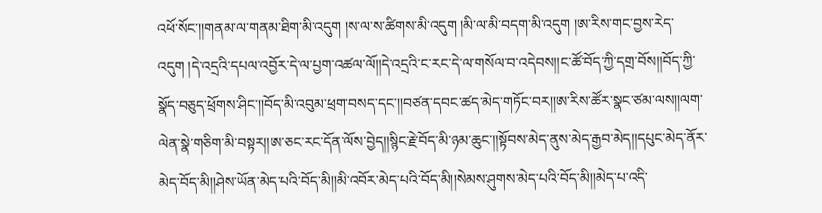འཕོ་སོང་།།གནམ་ལ་གནམ་ཐིག་མི་འདུག །ས་ལ་ས་ཚིགས་མི་འདུག །མི་ལ་མི་བདག་མི་འདུག །ཨ་རིས་གང་བྱས་རེད་འདུག །དེ་འདྲའི་དཔལ་འབྱོར་དེ་ལ་པྱག་འཚལ་ལོ།།དེ་འདྲའི་ང་རང་དེ་ལ་གསོལ་བ་འདེབས།།ང་ཚོ་བོད་ཀྱི་དགྲ་བོས།།བོད་ཀྱི་སྣོད་བཅུད་ཕྲོགས་ཤིང་།།བོད་མི་འབུམ་ཕྲག་བསད་དང་།།བཙན་དབང་ཚད་མེད་གཏོང་བར།།ཨ་རིས་ཚོར་སྣང་ཙམ་ལས།།ལག་ལེན་སྣེ་གཅིག་མི་བསྟར།།ཨ་ཅང་རང་དོན་ལོས་བྱེད།།སྙིང་རྗེ་བོད་མི་ཉམ་ཆུང་།།སྟོབས་མེད་ནུས་མེད་རྒྱབ་མེད།།དཔུང་མེད་ནོར་མེད་བོད་མི།།ཤེས་ཡོན་མེད་པའི་བོད་མི།།མི་འབོར་མེད་པའི་བོད་མི།།སེམས་ཤུགས་མེད་པའི་བོད་མི།།མེད་པ་འདི་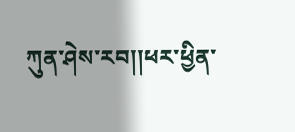ཀུན་ཤེས་རབ།།ཕར་ཕྱིན་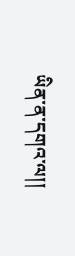ཡིན་ན་དགའ་ལ།།